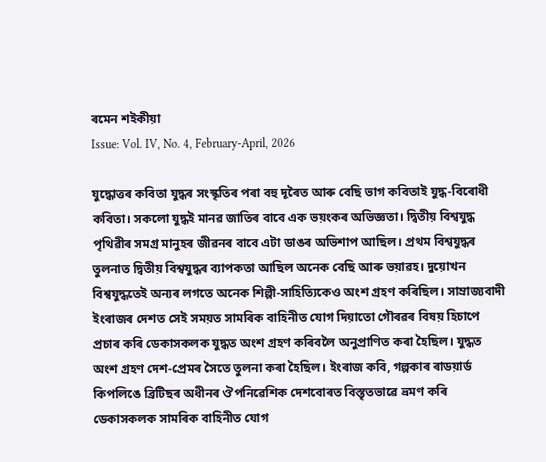ৰমেন শইকীয়া
Issue: Vol. IV, No. 4, February-April, 2026

যুদ্ধোত্তৰ কবিতা যুদ্ধৰ সংস্কৃতিৰ পৰা বহু দূৰৈত আৰু বেছি ভাগ কবিতাই যুদ্ধ-বিৰোধী কবিতা। সকলো যুদ্ধই মানৱ জাতিৰ বাবে এক ভয়ংকৰ অভিজ্ঞতা। দ্বিতীয় বিশ্বযুদ্ধ পৃথিৱীৰ সমগ্ৰ মানুহৰ জীৱনৰ বাবে এটা ডাঙৰ অভিশাপ আছিল। প্রথম বিশ্বযুদ্ধৰ তুলনাত দ্বিতীয় বিশ্বযুদ্ধৰ ব্যাপকতা আছিল অনেক বেছি আৰু ভয়াৱহ। দুয়োখন বিশ্বযুদ্ধতেই অন্যৰ লগতে অনেক শিল্পী-সাহিত্যিকেও অংশ গ্ৰহণ কৰিছিল। সাম্রাজ্যবাদী ইংৰাজৰ দেশত সেই সময়ত সামৰিক বাহিনীত যোগ দিয়াতো গৌৰৱৰ বিষয় হিচাপে প্রচাৰ কৰি ডেকাসকলক যুদ্ধত অংশ গ্ৰহণ কৰিবলৈ অনুপ্রাণিত কৰা হৈছিল। যুদ্ধত অংশ গ্ৰহণ দেশ-প্ৰেমৰ সৈতে তুলনা কৰা হৈছিল। ইংৰাজ কবি, গল্পকাৰ ৰাডয়াৰ্ড কিপলিঙে ব্ৰিটিছৰ অধীনৰ ঔপনিৱেশিক দেশবোৰত বিস্তৃতভাৱে ভ্ৰমণ কৰি ডেকাসকলক সামৰিক বাহিনীত যোগ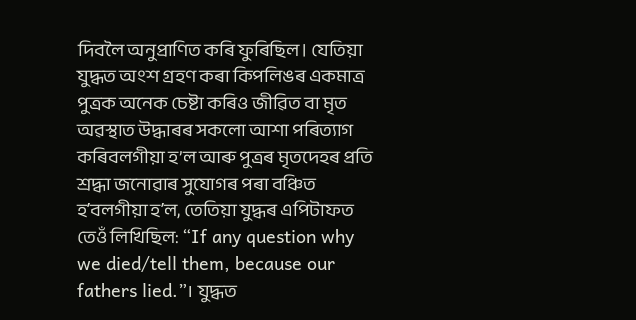দিবলৈ অনুপ্রাণিত কৰি ফুৰিছিল। যেতিয়া যুদ্ধত অংশ গ্ৰহণ কৰা কিপলিঙৰ একমাত্র পুত্রক অনেক চেষ্টা কৰিও জীৱিত বা মৃত অৱস্থাত উদ্ধাৰৰ সকলো আশা পৰিত্যাগ কৰিবলগীয়া হ’ল আৰু পুত্রৰ মৃতদেহৰ প্রতি শ্রদ্ধা জনোৱাৰ সুযোগৰ পৰা বঞ্চিত হʼবলগীয়া হʼল, তেতিয়া যুদ্ধৰ এপিটাফত তেওঁ লিখিছিল: “If any question why we died/tell them, because our fathers lied.”। যুদ্ধত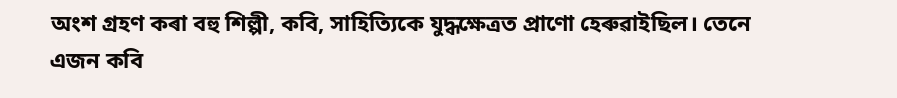অংশ গ্ৰহণ কৰা বহু শিল্পী, কবি, সাহিত্যিকে যুদ্ধক্ষেত্রত প্ৰাণো হেৰুৱাইছিল। তেনে এজন কবি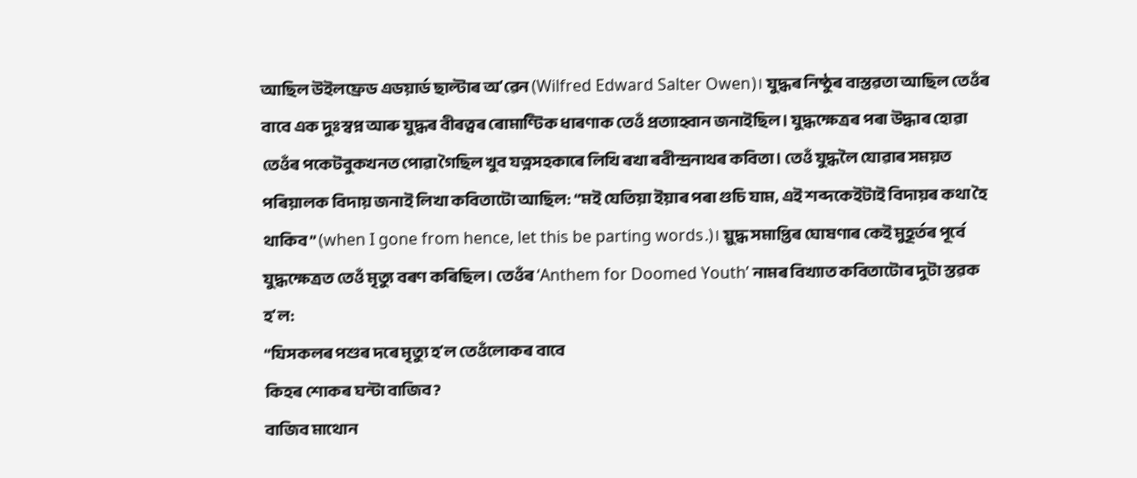আছিল উইলফ্ৰেড এডয়ার্ড ছাল্টাৰ অʼৱেন (Wilfred Edward Salter Owen)। যুদ্ধৰ নিষ্ঠুৰ বাস্তৱতা আছিল তেওঁৰ বাবে এক দুঃস্বপ্ন আৰু যুদ্ধৰ বীৰত্বৰ ৰোমাণ্টিক ধাৰণাক তেওঁ প্ৰত্যাহ্বান জনাইছিল। যুদ্ধক্ষেত্রৰ পৰা উদ্ধাৰ হোৱা তেওঁৰ পকেটবুকখনত পোৱা গৈছিল খুব যত্নসহকাৰে লিখি ৰখা ৰবীন্দ্ৰনাথৰ কবিতা। তেওঁ যুদ্ধলৈ যোৱাৰ সময়ত পৰিয়ালক বিদায় জনাই লিখা কবিতাটো আছিল: “মই যেতিয়া ইয়াৰ পৰা গুচি যাম, এই শব্দকেইটাই বিদায়ৰ কথা হৈ থাকিব” (when I gone from hence, let this be parting words.)। য়ুদ্ধ সমাপ্তিৰ ঘোষণাৰ কেই মুহূৰ্তৰ পূৰ্বে যুদ্ধক্ষেত্রত তেওঁ মৃত্যু বৰণ কৰিছিল। তেওঁৰ ‘Anthem for Doomed Youthʼ নামৰ বিখ্যাত কবিতাটোৰ দুটা স্তৱক হʼল:
“যিসকলৰ পশুৰ দৰে মৃত্যু হʼল তেওঁলোকৰ বাবে
কিহৰ শোকৰ ঘন্টা বাজিব?
বাজিব মাথোন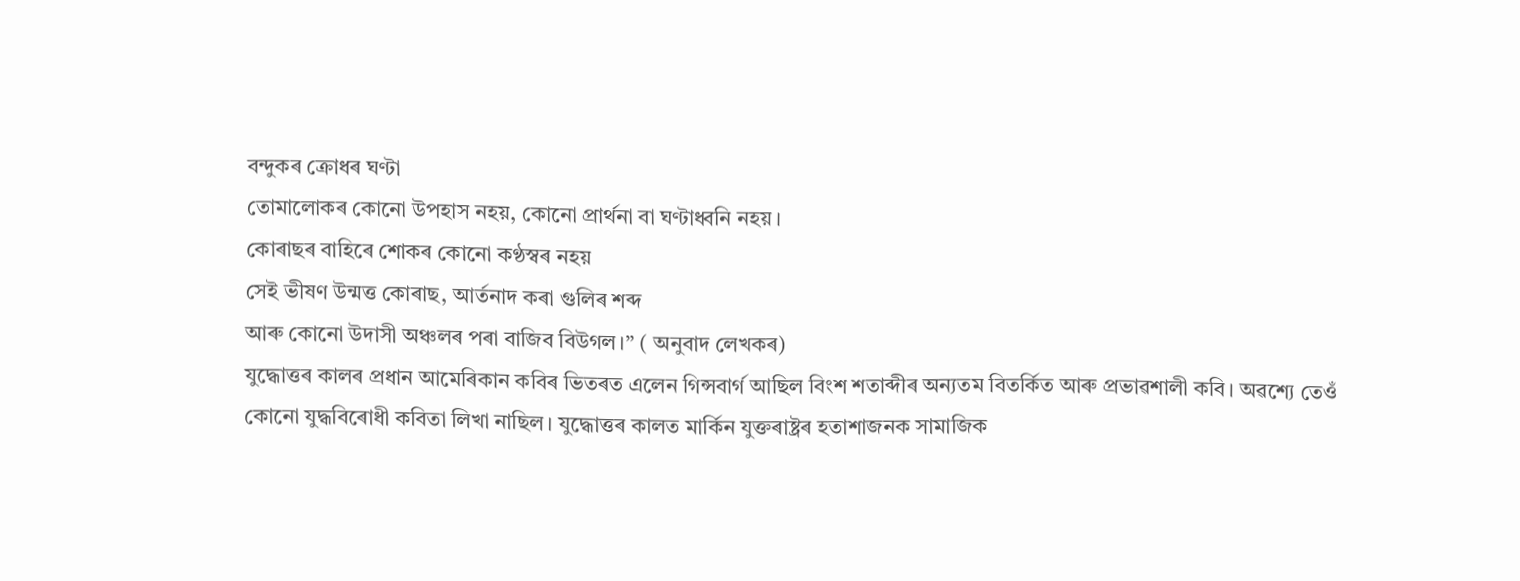বন্দুকৰ ক্ৰোধৰ ঘণ্টা
তোমালোকৰ কোনো উপহাস নহয়, কোনো প্ৰাৰ্থনা বা ঘণ্টাধ্বনি নহয়।
কোৰাছৰ বাহিৰে শোকৰ কোনো কণ্ঠস্বৰ নহয়
সেই ভীষণ উন্মত্ত কোৰাছ, আৰ্তনাদ কৰা গুলিৰ শব্দ
আৰু কোনো উদাসী অঞ্চলৰ পৰা বাজিব বিউগল।” ( অনুবাদ লেখকৰ)
যুদ্ধোত্তৰ কালৰ প্ৰধান আমেৰিকান কবিৰ ভিতৰত এলেন গিন্সবাৰ্গ আছিল বিংশ শতাব্দীৰ অন্যতম বিতর্কিত আৰু প্রভাৱশালী কবি। অৱশ্যে তেওঁ কোনো যুদ্ধবিৰোধী কবিতা লিখা নাছিল। যুদ্ধোত্তৰ কালত মাৰ্কিন যুক্তৰাষ্ট্ৰৰ হতাশাজনক সামাজিক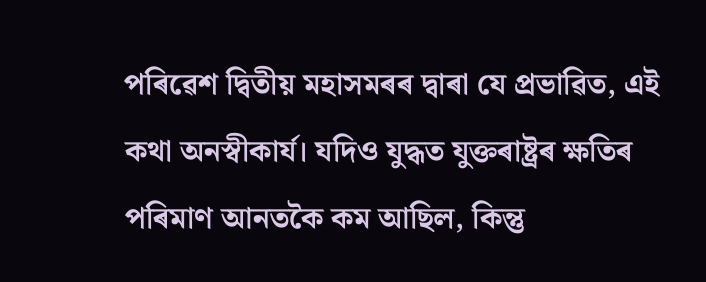পৰিৱেশ দ্বিতীয় মহাসমৰৰ দ্বাৰা যে প্ৰভাৱিত, এই কথা অনস্বীকাৰ্য। যদিও যুদ্ধত যুক্তৰাষ্ট্ৰৰ ক্ষতিৰ পৰিমাণ আনতকৈ কম আছিল, কিন্তু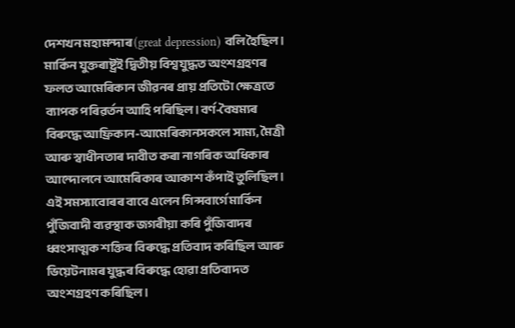দেশখন মহামন্দাৰ (great depression) বলি হৈছিল। মার্কিন যুক্তৰাষ্ট্রই দ্বিতীয় বিশ্বযুদ্ধত অংশগ্রহণৰ ফলত আমেৰিকান জীৱনৰ প্রায় প্রতিটো ক্ষেত্রতে ব্যাপক পৰিৱর্তন আহি পৰিছিল।বৰ্ণ-বৈষম্যৰ বিৰুদ্ধে আফ্ৰিকান-আমেৰিকানসকলে সাম্য, মৈত্রী আৰু স্বাধীনতাৰ দাবীত কৰা নাগৰিক অধিকাৰ আন্দোলনে আমেৰিকাৰ আকাশ কঁপাই তুলিছিল। এই সমস্যাবোৰৰ বাবে এলেন গিন্সবাৰ্গে মাৰ্কিন পুঁজিবাদী ব্যৱস্থাক জগৰীয়া কৰি পুঁজিবাদৰ ধ্বংসাত্মক শক্তিৰ বিৰুদ্ধে প্ৰতিবাদ কৰিছিল আৰু ভিয়েটনামৰ যুদ্ধৰ বিৰুদ্ধে হোৱা প্ৰতিবাদত অংশগ্ৰহণ কৰিছিল।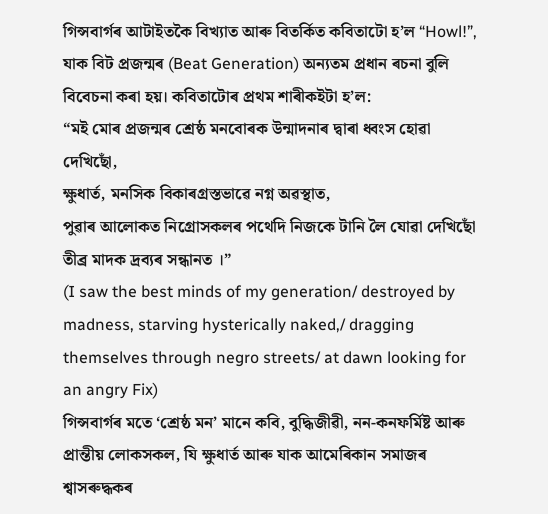গিন্সবার্গৰ আটাইতকৈ বিখ্যাত আৰু বিতৰ্কিত কবিতাটো হʼল “Howl!”, যাক বিট প্রজন্মৰ (Beat Generation) অন্যতম প্রধান ৰচনা বুলি বিবেচনা কৰা হয়। কবিতাটোৰ প্ৰথম শাৰীকইটা হʼল:
“মই মোৰ প্ৰজন্মৰ শ্ৰেষ্ঠ মনবোৰক উন্মাদনাৰ দ্বাৰা ধ্বংস হোৱা দেখিছোঁ,
ক্ষুধার্ত, মনসিক বিকাৰগ্ৰস্তভাৱে নগ্ন অৱস্থাত,
পুৱাৰ আলোকত নিগ্ৰোসকলৰ পথেদি নিজকে টানি লৈ যোৱা দেখিছোঁ
তীব্র মাদক দ্ৰব্যৰ সন্ধানত ।”
(I saw the best minds of my generation/ destroyed by madness, starving hysterically naked,/ dragging themselves through negro streets/ at dawn looking for an angry Fix)
গিন্সবাৰ্গৰ মতে ‘শ্ৰেষ্ঠ মনʼ মানে কবি, বুদ্ধিজীৱী, নন-কনফৰ্মিষ্ট আৰু প্ৰান্তীয় লোকসকল, যি ক্ষুধাৰ্ত আৰু যাক আমেৰিকান সমাজৰ শ্বাসৰুদ্ধকৰ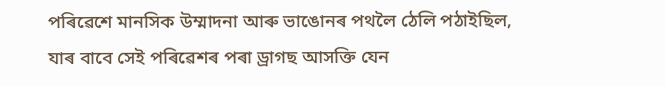পৰিৱেশে মানসিক উম্মাদনা আৰু ভাঙোনৰ পথলৈ ঠেলি পঠাইছিল, যাৰ বাবে সেই পৰিৱেশৰ পৰা ড্ৰাগছ আসক্তি যেন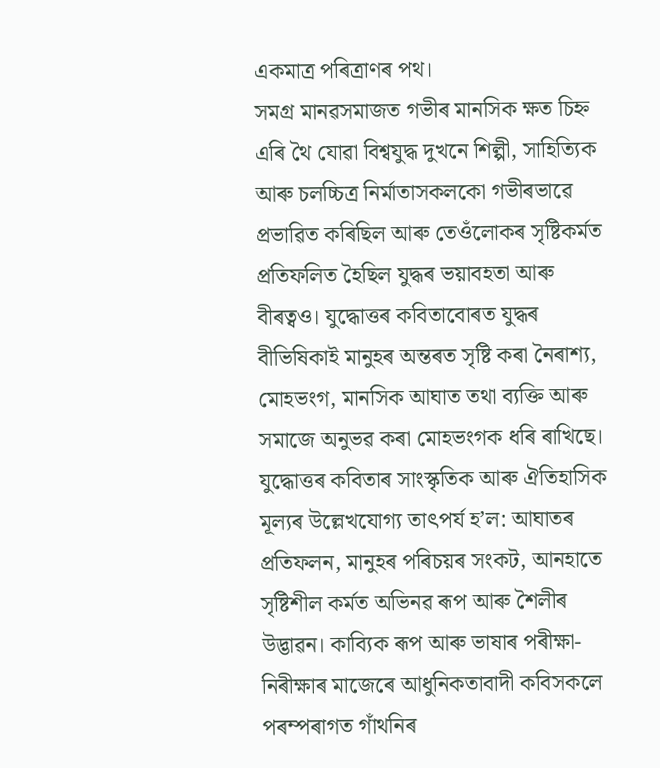একমাত্র পৰিত্রাণৰ পথ।
সমগ্ৰ মানৱসমাজত গভীৰ মানসিক ক্ষত চিহ্ন এৰি থৈ যোৱা বিশ্বযুদ্ধ দুখনে শিল্পী, সাহিত্যিক আৰু চলচ্চিত্র নিৰ্মাতাসকলকো গভীৰভাৱে প্ৰভাৱিত কৰিছিল আৰু তেওঁলোকৰ সৃষ্টিকৰ্মত প্ৰতিফলিত হৈছিল যুদ্ধৰ ভয়াবহতা আৰু বীৰত্বও। যুদ্ধোত্তৰ কবিতাবোৰত যুদ্ধৰ বীভিষিকাই মানুহৰ অন্তৰত সৃষ্টি কৰা নৈৰাশ্য, মোহভংগ, মানসিক আঘাত তথা ব্যক্তি আৰু সমাজে অনুভৱ কৰা মোহভংগক ধৰি ৰাখিছে। যুদ্ধোত্তৰ কবিতাৰ সাংস্কৃতিক আৰু ঐতিহাসিক মূল্যৰ উল্লেখযোগ্য তাৎপৰ্য হʼল: আঘাতৰ প্ৰতিফলন, মানুহৰ পৰিচয়ৰ সংকট, আনহাতে সৃষ্টিশীল কৰ্মত অভিনৱ ৰূপ আৰু শৈলীৰ উদ্ভাৱন। কাব্যিক ৰূপ আৰু ভাষাৰ পৰীক্ষা-নিৰীক্ষাৰ মাজেৰে আধুনিকতাবাদী কবিসকলে পৰম্পৰাগত গাঁথনিৰ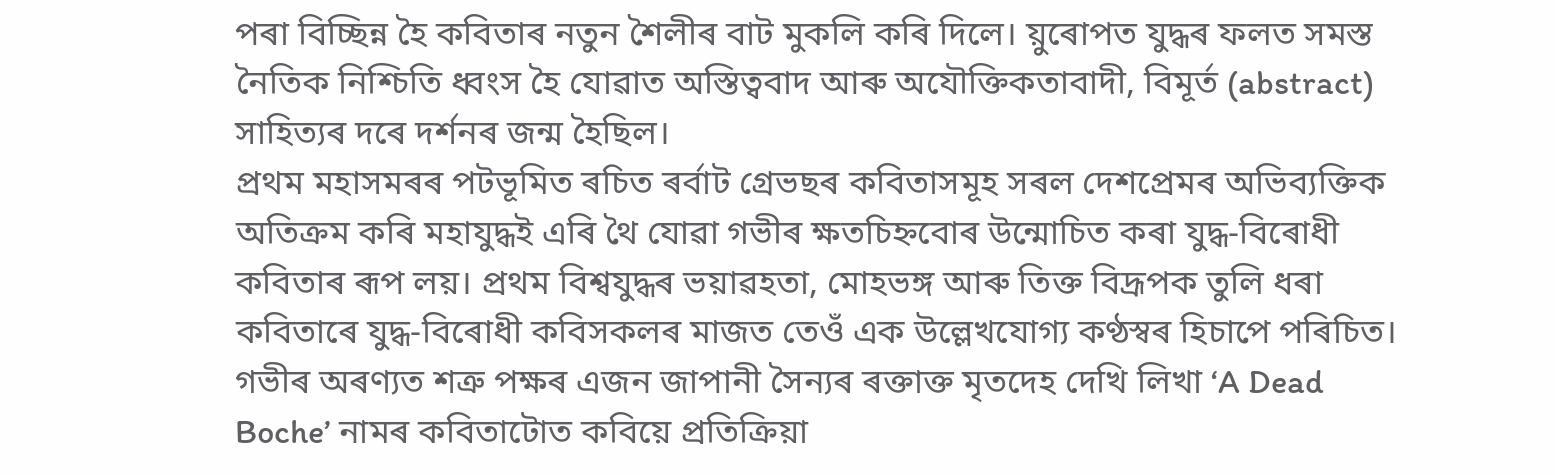পৰা বিচ্ছিন্ন হৈ কবিতাৰ নতুন শৈলীৰ বাট মুকলি কৰি দিলে। য়ুৰোপত যুদ্ধৰ ফলত সমস্ত নৈতিক নিশ্চিতি ধ্বংস হৈ যোৱাত অস্তিত্ববাদ আৰু অযৌক্তিকতাবাদী, বিমূৰ্ত (abstract) সাহিত্যৰ দৰে দৰ্শনৰ জন্ম হৈছিল।
প্ৰথম মহাসমৰৰ পটভূমিত ৰচিত ৰৰ্বাট গ্ৰেভছৰ কবিতাসমূহ সৰল দেশপ্ৰেমৰ অভিব্যক্তিক অতিক্ৰম কৰি মহাযুদ্ধই এৰি থৈ যোৱা গভীৰ ক্ষতচিহ্নবোৰ উন্মোচিত কৰা যুদ্ধ-বিৰোধী কবিতাৰ ৰূপ লয়। প্রথম বিশ্বযুদ্ধৰ ভয়াৱহতা, মোহভঙ্গ আৰু তিক্ত বিদ্রূপক তুলি ধৰা কবিতাৰে যুদ্ধ-বিৰোধী কবিসকলৰ মাজত তেওঁ এক উল্লেখযোগ্য কণ্ঠস্বৰ হিচাপে পৰিচিত। গভীৰ অৰণ্যত শত্ৰু পক্ষৰ এজন জাপানী সৈন্যৰ ৰক্তাক্ত মৃতদেহ দেখি লিখা ‘A Dead Boche’ নামৰ কবিতাটোত কবিয়ে প্ৰতিক্ৰিয়া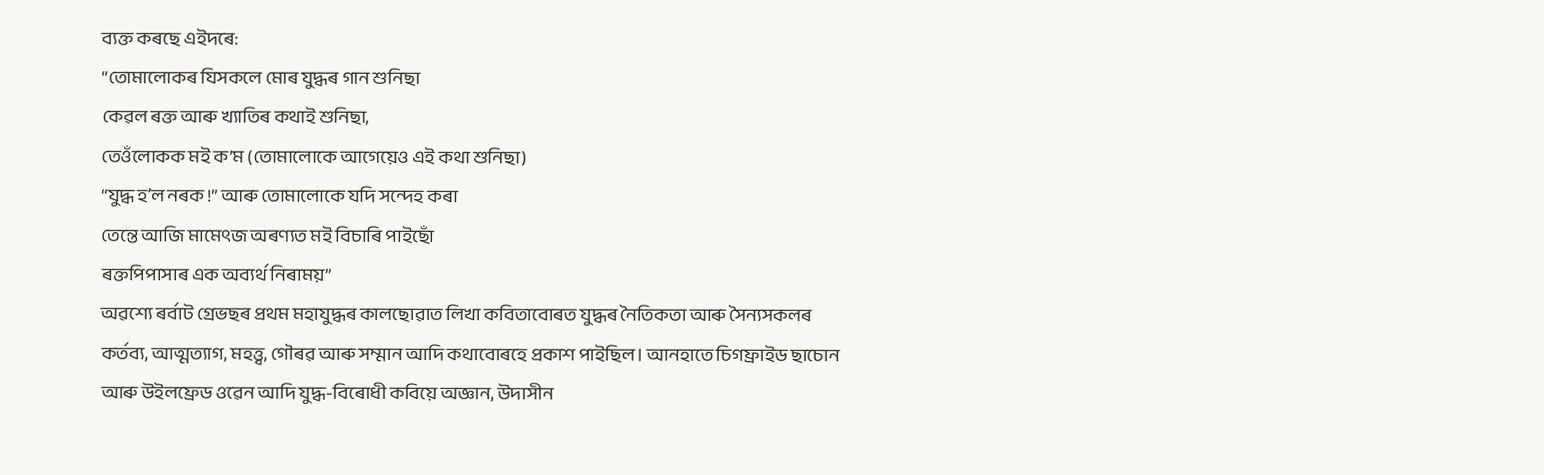ব্যক্ত কৰছে এইদৰে:
“তোমালোকৰ যিসকলে মোৰ যুদ্ধৰ গান শুনিছা
কেৱল ৰক্ত আৰু খ্যাতিৰ কথাই শুনিছা,
তেওঁলোকক মই ক’ম (তোমালোকে আগেয়েও এই কথা শুনিছা)
“যুদ্ধ হʼল নৰক !” আৰু তোমালোকে যদি সন্দেহ কৰা
তেন্তে আজি মামেৎজ অৰণ্যত মই বিচাৰি পাইছোঁ
ৰক্তপিপাসাৰ এক অব্যর্থ নিৰাময়”
অৱশ্যে ৰৰ্বাট গ্ৰেভছৰ প্ৰথম মহাযুদ্ধৰ কালছোৱাত লিখা কবিতাবোৰত যুদ্ধৰ নৈতিকতা আৰু সৈন্যসকলৰ কৰ্তব্য, আত্মত্যাগ, মহত্ত্ব, গৌৰৱ আৰু সম্মান আদি কথাবোৰহে প্ৰকাশ পাইছিল। আনহাতে চিগফ্ৰাইড ছাচোন আৰু উইলফ্ৰেড ওৱেন আদি যুদ্ধ-বিৰোধী কবিয়ে অজ্ঞান, উদাসীন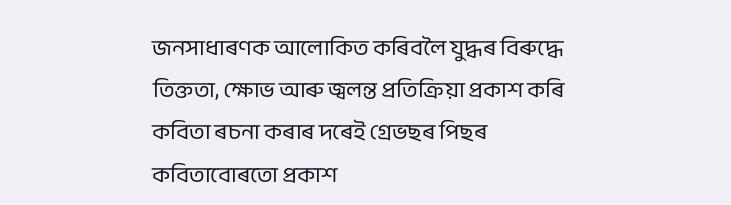জনসাধাৰণক আলোকিত কৰিবলৈ যুদ্ধৰ বিৰুদ্ধে তিক্ততা, ক্ষোভ আৰু জ্বলন্ত প্ৰতিক্ৰিয়া প্ৰকাশ কৰি কবিতা ৰচনা কৰাৰ দৰেই গ্ৰেভছৰ পিছৰ কবিতাবোৰতো প্ৰকাশ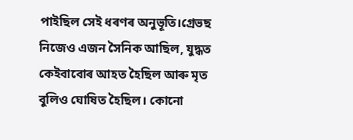পাইছিল সেই ধৰণৰ অনুভূতি।গ্ৰেভছ নিজেও এজন সৈনিক আছিল, যুদ্ধত কেইবাবোৰ আহত হৈছিল আৰু মৃত বুলিও ঘোষিত হৈছিল। কোনো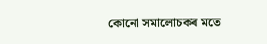কোনো সমালোচকৰ মতে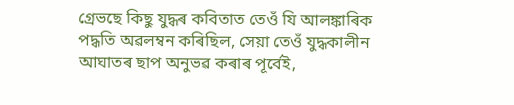গ্রেভছে কিছু যুদ্ধৰ কবিতাত তেওঁ যি আলঙ্কাৰিক পদ্ধতি অৱলম্বন কৰিছিল, সেয়া তেওঁ যুদ্ধকালীন আঘাতৰ ছাপ অনুভৱ কৰাৰ পূৰ্বেই,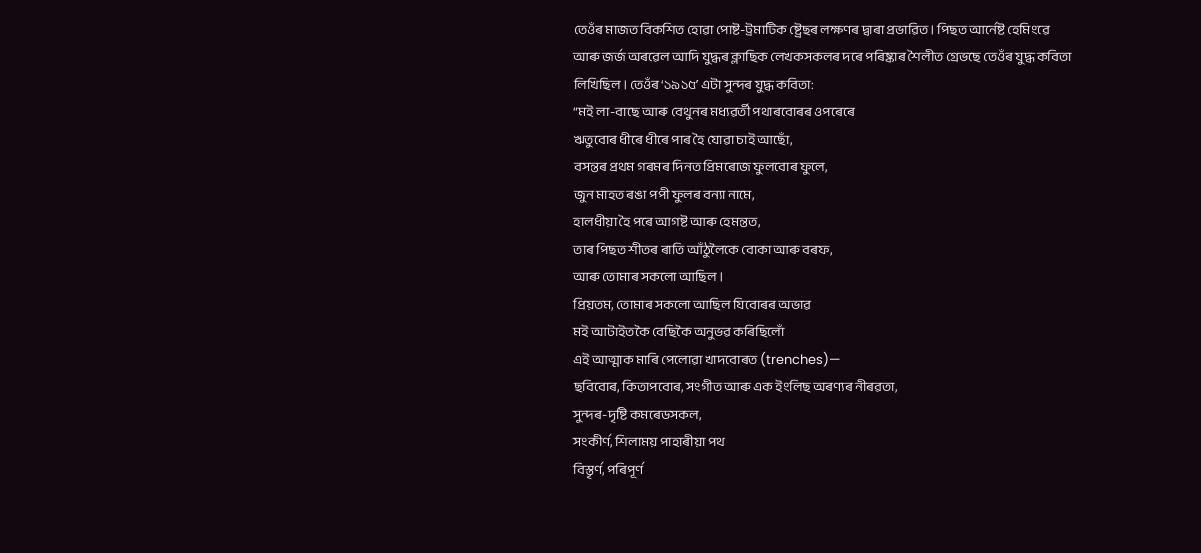তেওঁৰ মাজত বিকশিত হোৱা পোষ্ট-ট্রমাটিক ষ্ট্ৰেছৰ লক্ষণৰ দ্বাৰা প্রভাৱিত। পিছত আৰ্নেষ্ট হেমিংৱে আৰু জৰ্জ অৰৱেল আদি যুদ্ধৰ ক্লাছিক লেখকসকলৰ দৰে পৰিষ্কাৰ শৈলীত গ্ৰেভছে তেওঁৰ যুদ্ধ কবিতা লিখিছিল। তেওঁৰ ‘১৯১৫ʼ এটা সুন্দৰ যুদ্ধ কবিতা:
“মই লা-বাছে আৰু বেথুনৰ মধ্যৱর্তী পথাৰবোৰৰ ওপৰেৰে
ঋতুবোৰ ধীৰে ধীৰে পাৰ হৈ যোৱা চাই আছোঁ,
বসন্তৰ প্রথম গৰমৰ দিনত প্রিমৰোজ ফুলবোৰ ফুলে,
জুন মাহত ৰঙা পপী ফুলৰ বন্যা নামে,
হালধীয়া হৈ পৰে আগষ্ট আৰু হেমন্তত,
তাৰ পিছত শীতৰ ৰাতি আঁঠুলৈকে বোকা আৰু বৰফ,
আৰু তোমাৰ সকলো আছিল।
প্রিয়তম, তোমাৰ সকলো আছিল যিবোৰৰ অভাৱ
মই আটাইতকৈ বেছিকৈ অনুভৱ কৰিছিলোঁ
এই আত্মাক মাৰি পেলোৱা খাদবোৰত (trenches)—
ছবিবোৰ, কিতাপবোৰ, সংগীত আৰু এক ইংলিছ অৰণ্যৰ নীৰৱতা,
সুন্দৰ-দৃষ্টি কমৰেডসকল,
সংকীর্ণ, শিলাময় পাহাৰীয়া পথ
বিস্তৃৰ্ণ, পৰিপূৰ্ণ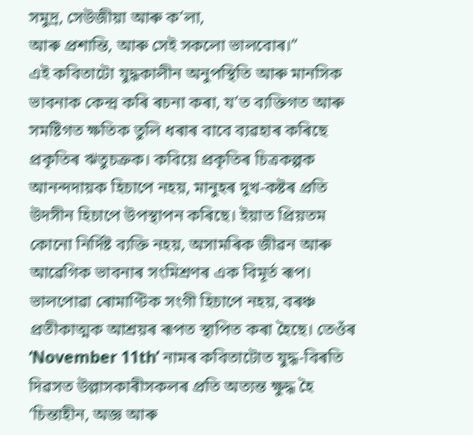সমুদ্র, সেউজীয়া আৰু কʼলা,
আৰু প্ৰশান্তি, আৰু সেই সকলো ভালবোৰ।”
এই কবিতাটো যুদ্ধকালীন অনুপস্থিতি আৰু মানসিক ভাবনাক কেন্দ্ৰ কৰি ৰচনা কৰা, যʼত ব্যক্তিগত আৰু সমষ্টিগত ক্ষতিক তুলি ধৰাৰ বাবে ব্যৱহাৰ কৰিছে প্ৰকৃতিৰ ঋতুচক্ৰক। কবিয়ে প্ৰকৃতিৰ চিত্রকল্পক আনন্দদায়ক হিচাপে নহয়, মানুহৰ দুখ-কষ্টৰ প্ৰতি উদসীন হিচাপে উপস্থাপন কৰিছে। ইয়াত প্ৰিয়তম কোনো নিৰ্দিষ্ট ব্যক্তি নহয়, অসামৰিক জীৱন আৰু আৱেগিক ভাবনাৰ সংমিশ্ৰণৰ এক বিমূৰ্ত ৰূপ। ভালপোৱা ৰোমাণ্টিক সংগী হিচাপে নহয়, বৰঞ্চ প্ৰতীকাত্মক আশ্ৰয়ৰ ৰূপত স্থাপিত কৰা হৈছে। তেওঁৰ ‘November 11th’ নামৰ কবিতাটোত যুদ্ধ-বিৰতি দিৱসত উল্লাসকাৰীসকলৰ প্ৰতি অত্যন্ত ক্ষুদ্ধ হৈ ‘চিন্তাহীন, অজ্ঞ আৰু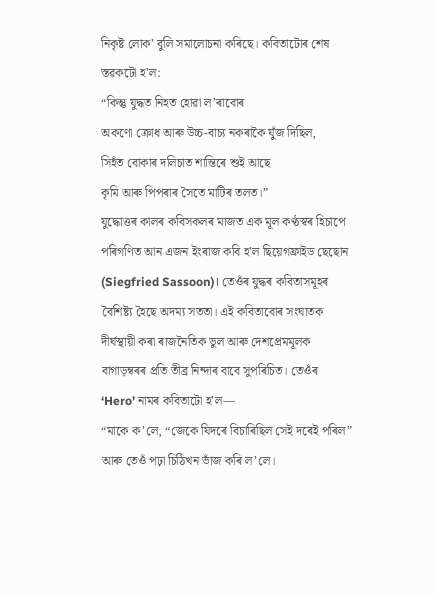নিকৃষ্ট লোকʼ বুলি সমালোচনা কৰিছে। কবিতাটোৰ শেষ স্তৱকটো হʼল:
“কিন্তু যুদ্ধত নিহত হোৱা ল’ৰাবোৰ
অকণো ক্ৰোধ আৰু উচ্চ-বাচ্য নকৰাকৈ যুঁজ দিছিল,
সিহঁত বোকাৰ দলিচাত শান্তিৰে শুই আছে
কৃমি আৰু পিপৰাৰ সৈতে মাটিৰ তলত।”
যুদ্ধোত্তৰ কালৰ কবিসকলৰ মাজত এক মূল কণ্ঠস্বৰ হিচাপে পৰিগণিত আন এজন ইংৰাজ কবি হʼল ছিয়েগফ্ৰাইড ছেছোন (Siegfried Sassoon)। তেওঁৰ যুদ্ধৰ কবিতাসমূহৰ বৈশিষ্ট্য হৈছে অদম্য সততা। এই কবিতাবোৰ সংঘাতক দীর্ঘস্থায়ী কৰা ৰাজনৈতিক ভুল আৰু দেশপ্রেমমূলক বাগাড়ম্বৰৰ প্ৰতি তীব্র নিন্দাৰ বাবে সুপৰিচিত। তেওঁৰ ‘Hero’ নামৰ কবিতাটো হʼল—
“মাকে ক’লে, “জেকে যিদৰে বিচাৰিছিল সেই দৰেই পৰিল”
আৰু তেওঁ পঢ়া চিঠিখন ভাঁজ কৰি ল’লে।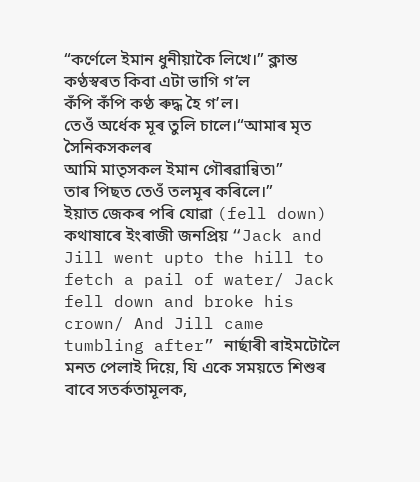“কৰ্ণেলে ইমান ধুনীয়াকৈ লিখে।” ক্লান্ত কণ্ঠস্বৰত কিবা এটা ভাগি গ’ল
কঁপি কঁপি কণ্ঠ ৰুদ্ধ হৈ গʼল।
তেওঁ অৰ্ধেক মূৰ তুলি চালে।“আমাৰ মৃত সৈনিকসকলৰ
আমি মাতৃসকল ইমান গৌৰৱান্বিত৷”
তাৰ পিছত তেওঁ তলমূৰ কৰিলে।”
ইয়াত জেকৰ পৰি যোৱা (fell down) কথাষাৰে ইংৰাজী জনপ্ৰিয় “Jack and Jill went upto the hill to fetch a pail of water/ Jack fell down and broke his crown/ And Jill came tumbling after” নাৰ্ছাৰী ৰাইমটোলৈ মনত পেলাই দিয়ে, যি একে সময়তে শিশুৰ বাবে সতৰ্কতামূলক,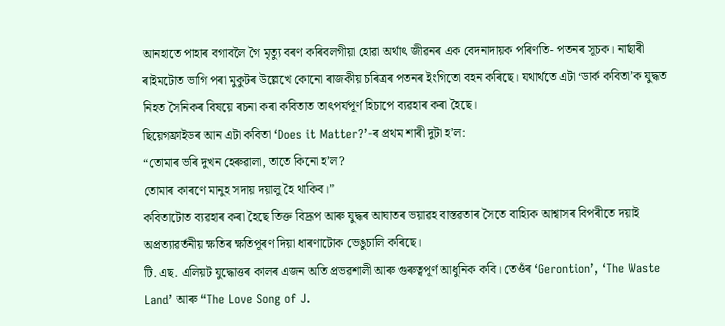আনহাতে পাহাৰ বগাবলৈ গৈ মৃত্যু বৰণ কৰিবলগীয়া হোৱা অৰ্থাৎ জীৱনৰ এক বেদনাদায়ক পৰিণতি- পতনৰ সূচক। নাৰ্ছাৰী ৰাইমটোত ভাগি পৰা মুকুটৰ উল্লেখে কোনো ৰাজকীয় চৰিত্রৰ পতনৰ ইংগিতো বহন কৰিছে। যথাৰ্থতে এটা ‘ডাৰ্ক কবিতাʼক যুদ্ধত নিহত সৈনিকৰ বিষয়ে ৰচনা কৰা কবিতাত তাৎপৰ্যপূৰ্ণ হিচাপে ব্যৱহাৰ কৰা হৈছে।
ছিয়েগফ্ৰাইডৰ আন এটা কবিতা ‘Does it Matter?’-ৰ প্ৰথম শাৰী দুটা হʼল:
“তোমাৰ ভৰি দুখন হেৰুৱালা, তাতে কিনো হʼল?
তোমাৰ কাৰণে মানুহ সদায় দয়ালু হৈ থাকিব।”
কবিতাটোত ব্যৱহাৰ কৰা হৈছে তিক্ত বিদ্ৰূপ আৰু যুদ্ধৰ আঘাতৰ ভয়াৱহ বাস্তৱতাৰ সৈতে বাহ্যিক আশ্বাসৰ বিপৰীতে দয়াই অপ্ৰত্যাৱৰ্তনীয় ক্ষতিৰ ক্ষতিপূৰণ দিয়া ধাৰণাটোক ভেঙুচালি কৰিছে।
টি. এছ. এলিয়ট যুদ্ধোত্তৰ কালৰ এজন অতি প্ৰভৱশালী আৰু গুৰুত্বপূৰ্ণ আধুনিক কবি। তেওঁৰ ‘Gerontionʼ, ‘The Waste Land’ আৰু “The Love Song of J.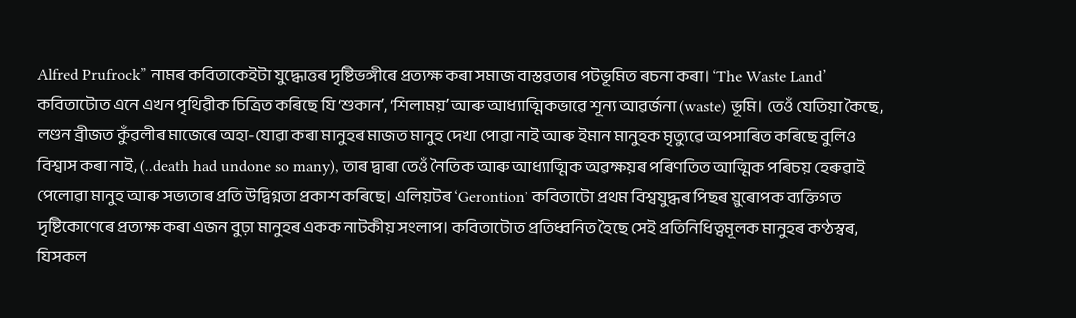Alfred Prufrock” নামৰ কবিতাকেইটা যুদ্ধোত্তৰ দৃষ্টিভঙ্গীৰে প্ৰত্যক্ষ কৰা সমাজ বাস্তৱতাৰ পটভূমিত ৰচনা কৰা। ‘The Waste Land’ কবিতাটোত এনে এখন পৃথিৱীক চিত্রিত কৰিছে যি ‘শুকানʼ, ‘শিলাময়ʼ আৰু আধ্যাত্মিকভাৱে শূন্য আৱৰ্জনা (waste) ভূমি। তেওঁ যেতিয়া কৈছে, লণ্ডন ব্ৰীজত কুঁৱলীৰ মাজেৰে অহা-যোৱা কৰা মানুহৰ মাজত মানুহ দেখা পোৱা নাই আৰু ইমান মানুহক মৃত্যুৱে অপসাৰিত কৰিছে বুলিও বিশ্বাস কৰা নাই, (..death had undone so many), তাৰ দ্বাৰা তেওঁ নৈতিক আৰু আধ্যাত্মিক অৱক্ষয়ৰ পৰিণতিত আত্মিক পৰিচয় হেৰুৱাই পেলোৱা মানুহ আৰু সভ্যতাৰ প্ৰতি উদ্বিগ্নতা প্ৰকাশ কৰিছে। এলিয়টৰ ‘Gerontionʼ কবিতাটো প্ৰথম বিশ্বযুদ্ধৰ পিছৰ য়ুৰোপক ব্যক্তিগত দৃষ্টিকোণেৰে প্ৰত্যক্ষ কৰা এজন বুঢ়া মানুহৰ একক নাটকীয় সংলাপ। কবিতাটোত প্ৰতিধ্বনিত হৈছে সেই প্ৰতিনিধিত্বমূলক মানুহৰ কণ্ঠস্বৰ, যিসকল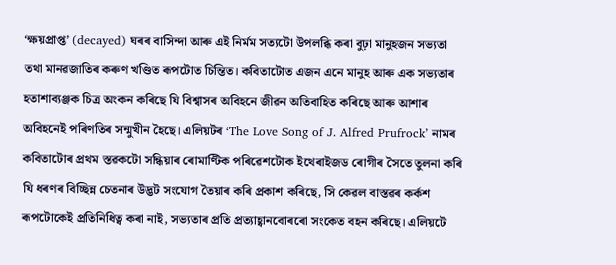‘ক্ষয়প্ৰাপ্তʼ (decayed) ঘৰৰ বাসিন্দা আৰু এই নিৰ্মম সত্যটো উপলব্ধি কৰা বুঢ়া মানুহজন সভ্যতা তথা মানৱজাতিৰ কৰুণ খণ্ডিত ৰূপটোত চিন্তিত। কবিতাটোত এজন এনে মানুহ আৰু এক সভ্যতাৰ হতাশাব্যঞ্জক চিত্র অংকন কৰিছে যি বিশ্বাসৰ অবিহনে জীৱন অতিবাহিত কৰিছে আৰু আশাৰ অবিহনেই পৰিণতিৰ সন্মুখীন হৈছে। এলিয়টৰ ‘The Love Song of J. Alfred Prufrock’ নামৰ কবিতাটোৰ প্ৰথম স্তৱকটো সন্ধিয়াৰ ৰোমাণ্টিক পৰিৱেশটোক ইথেৰাইজড ৰোগীৰ সৈতে তুলনা কৰি যি ধৰণৰ বিচ্ছিন্ন চেতনাৰ উদ্ভট সংযোগ তৈয়াৰ কৰি প্ৰকাশ কৰিছে, সি কেৱল বাস্তৱৰ কৰ্কশ ৰূপটোকেই প্ৰতিনিধিত্ব কৰা নাই, সভ্যতাৰ প্ৰতি প্ৰত্যাহ্বানবোৰৰো সংকেত বহন কৰিছে। এলিয়টে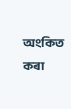অংকিত কৰা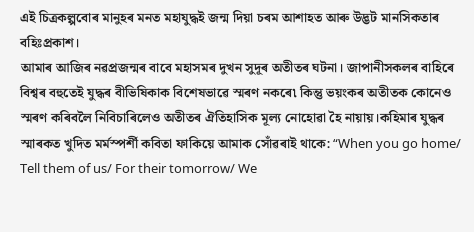এই চিত্রকল্পবোৰ মানুহৰ মনত মহাযুদ্ধই জন্ম দিয়া চৰম আশাহত আৰু উদ্ভট মানসিকতাৰ বহিঃপ্ৰকাশ।
আমাৰ আজিৰ নৱপ্ৰজন্মৰ বাবে মহাসমৰ দুখন সুদূৰ অতীতৰ ঘটনা। জাপানীসকলৰ বাহিৰে বিশ্বৰ বহুতেই যুদ্ধৰ বীভিষিকাক বিশেষভাৱে স্মৰণ নকৰে৷ কিন্তু ভয়ংকৰ অতীতক কোনেও স্মৰণ কৰিবলৈ নিবিচাৰিলেও অতীতৰ ঐতিহাসিক মূল্য নোহোৱা হৈ নায়ায়।কহিমাৰ যুদ্ধৰ স্মাৰকত খুদিত মৰ্মস্পৰ্শী কবিতা ফাকিয়ে আমাক সোঁৱৰাই থাকে: “When you go home/ Tell them of us/ For their tomorrow/ We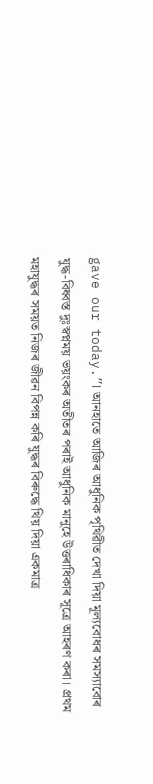gave our today.”। আনহাতে আজিৰ আধুনিক পৃথিৱীত দেখা দিয়া মূল্যবোধৰ সমস্যাবোৰ যুদ্ধ-বিধ্বস্ত দুঃস্বপ্নময় ভয়ংকৰ অতীতৰ পৰাই আধুনিক মানুহে উত্তৰাধিকাৰ সূত্রে আহৰণ কৰা। প্ৰথম মহাযুদ্ধৰ সময়ত নিজৰ জীৱন বিপন্ন কৰি যুদ্ধৰ বিৰুদ্ধে থিয় দিয়া একমাত্র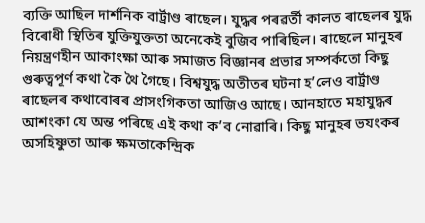ব্যক্তি আছিল দাৰ্শনিক বাৰ্ট্ৰাণ্ড ৰাছেল। যুদ্ধৰ পৰৱৰ্তী কালত ৰাছেলৰ যুদ্ধ বিৰোধী স্থিতিৰ যুক্তিযুক্ততা অনেকেই বুজিব পাৰিছিল। ৰাছেলে মানুহৰ নিয়ন্ত্ৰণহীন আকাংক্ষা আৰু সমাজত বিজ্ঞানৰ প্ৰভাৱ সম্পৰ্কতো কিছু গুৰুত্বপূৰ্ণ কথা কৈ থৈ গৈছে। বিশ্বযুদ্ধ অতীতৰ ঘটনা হʼলেও বাৰ্ট্ৰাণ্ড ৰাছেলৰ কথাবোৰৰ প্ৰাসংগিকতা আজিও আছে। আনহাতে মহাযুদ্ধৰ আশংকা যে অন্ত পৰিছে এই কথা কʼব নোৱাৰি। কিছু মানুহৰ ভযংকৰ অসহিষ্ণুতা আৰু ক্ষমতাকেন্দ্ৰিক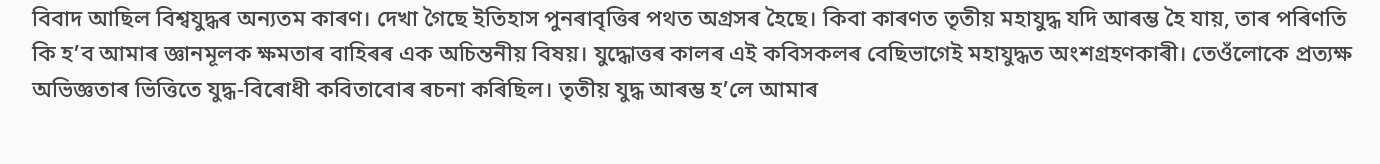বিবাদ আছিল বিশ্বযুদ্ধৰ অন্যতম কাৰণ। দেখা গৈছে ইতিহাস পুনৰাবৃত্তিৰ পথত অগ্ৰসৰ হৈছে। কিবা কাৰণত তৃতীয় মহাযুদ্ধ যদি আৰম্ভ হৈ যায়, তাৰ পৰিণতি কি হʼব আমাৰ জ্ঞানমূলক ক্ষমতাৰ বাহিৰৰ এক অচিন্তনীয় বিষয়। যুদ্ধোত্তৰ কালৰ এই কবিসকলৰ বেছিভাগেই মহাযুদ্ধত অংশগ্ৰহণকাৰী। তেওঁলোকে প্ৰত্যক্ষ অভিজ্ঞতাৰ ভিত্তিতে যুদ্ধ-বিৰোধী কবিতাবোৰ ৰচনা কৰিছিল। তৃতীয় যুদ্ধ আৰম্ভ হʼলে আমাৰ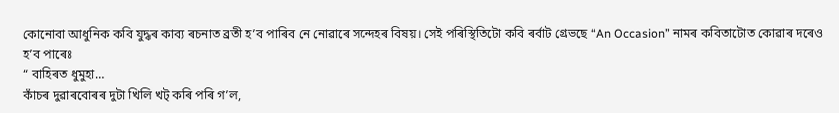কোনোবা আধুনিক কবি যুদ্ধৰ কাব্য ৰচনাত ব্ৰতী হʼব পাৰিব নে নোৱাৰে সন্দেহৰ বিষয়। সেই পৰিস্থিতিটো কবি ৰৰ্বাট গ্ৰেভছে “An Occasion” নামৰ কবিতাটোত কোৱাৰ দৰেও হʼব পাৰেঃ
“ বাহিৰত ধুমুহা…
কাঁচৰ দুৱাৰবোৰৰ দুটা খিলি খট্ কৰি পৰি গʼল,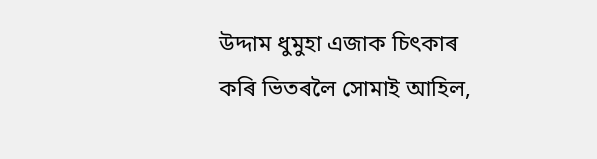উদ্দাম ধুমুহা এজাক চিৎকাৰ কৰি ভিতৰলৈ সোমাই আহিল,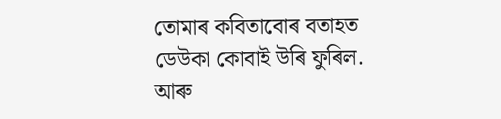তোমাৰ কবিতাবোৰ বতাহত ডেউকা কোবাই উৰি ফুৰিল.
আৰু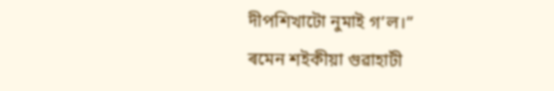দীপশিখাটো নুমাই গʼল।”
ৰমেন শইকীয়া গুৱাহাটী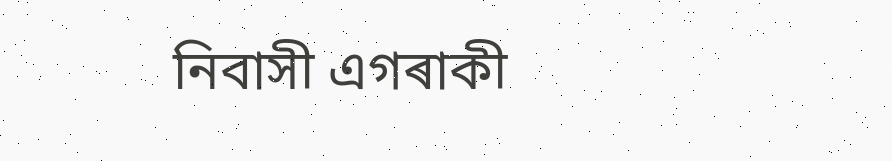নিবাসী এগৰাকী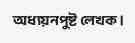অধ্যয়নপুষ্ট লেখক।